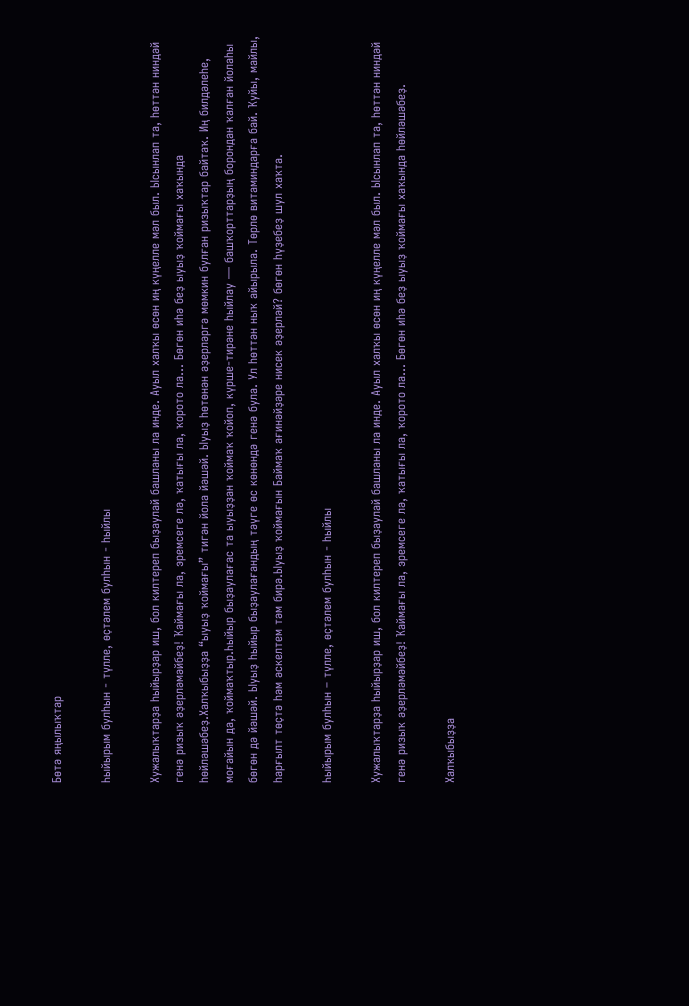Бөтә яңылыҡтар

Һыйырым булһын - түлле, өҫтәлем булһын - һыйлы

Хужалыҡтарҙа һыйырҙар иш, бол килтереп быҙаулай башланы ла инде. Ауыл халҡы өсөн иң күңелле мәл был. Ысынлап та, һөттән ниндәй генә ризыҡ әҙерләмәйбеҙ! Ҡаймағы ла, эремсеге лә, ҡатығы ла, ҡорото ла... Бөгөн иһә беҙ ыуыҙ ҡоймағы хаҡында һөйләшәбеҙ.Халҡыбыҙҙа “ыуыҙ ҡоймағы” тигән йола йәшәй. Ыуыҙ һөтөнән әҙерләргә мөмкин булған ризыҡтар байтаҡ. Иң билдәлеһе, моғайын да, ҡоймаҡтыр.Һыйыр быҙаулағас та ыуыҙҙан ҡоймаҡ ҡойоп, күрше-тирәне һыйлау — башҡорттарҙың борондан ҡалған йолаһы бөгөн дә йәшәй. Ыуыҙ һыйыр быҙаулағандың тәүге өс көнөндә генә була. Ул һөттән ныҡ айырыла. Төрлө витаминдарға бай. Ҡуйы, майлы, һарғылт төҫтә һәм әскелтем тәм бирә.Ыуыҙ ҡоймағын Баймаҡ ағинәйҙәре нисек әҙерләй? бөгөн һүҙебеҙ шул хаҡта.

Һыйырым булһын – түлле, өҫтәлем булһын - һыйлы

Хужалыҡтарҙа һыйырҙар иш, бол килтереп быҙаулай башланы ла инде. Ауыл халҡы өсөн иң күңелле мәл был. Ысынлап та, һөттән ниндәй генә ризыҡ әҙерләмәйбеҙ! Ҡаймағы ла, эремсеге лә, ҡатығы ла, ҡорото ла... Бөгөн иһә беҙ ыуыҙ ҡоймағы хаҡында һөйләшәбеҙ.

Халҡыбыҙҙа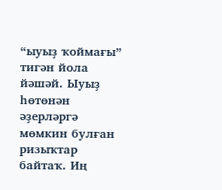“ыуыҙ ҡоймағы” тигән йола йәшәй. Ыуыҙ һөтөнән әҙерләргә мөмкин булған ризыҡтар байтаҡ. Иң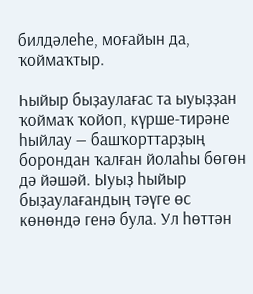билдәлеһе, моғайын да, ҡоймаҡтыр.

Һыйыр быҙаулағас та ыуыҙҙан ҡоймаҡ ҡойоп, күрше-тирәне һыйлау — башҡорттарҙың борондан ҡалған йолаһы бөгөн дә йәшәй. Ыуыҙ һыйыр быҙаулағандың тәүге өс көнөндә генә була. Ул һөттән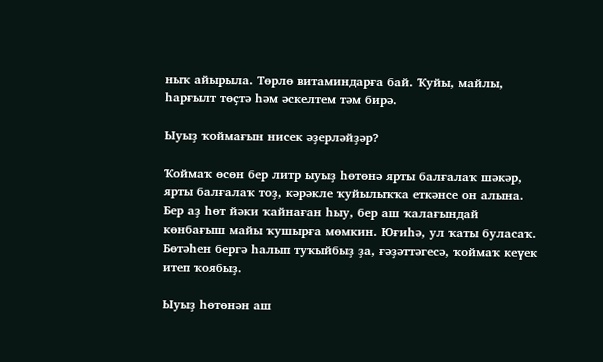ныҡ айырыла. Төрлө витаминдарға бай. Ҡуйы, майлы, һарғылт төҫтә һәм әскелтем тәм бирә.

Ыуыҙ ҡоймағын нисек әҙерләйҙәр?

Ҡоймаҡ өсөн бер литр ыуыҙ һөтөнә ярты балғалаҡ шәкәр, ярты балғалаҡ тоҙ, кәрәкле ҡуйылыҡҡа еткәнсе он алына. Бер аҙ һөт йәки ҡайнаған һыу, бер аш ҡалағындай көнбағыш майы ҡушырға мөмкин. Юғиһә, ул ҡаты буласаҡ. Бөтәһен бергә һалып туҡыйбыҙ ҙа, ғәҙәттәгесә, ҡоймаҡ кеүек итеп ҡоябыҙ.

Ыуыҙ һөтөнән аш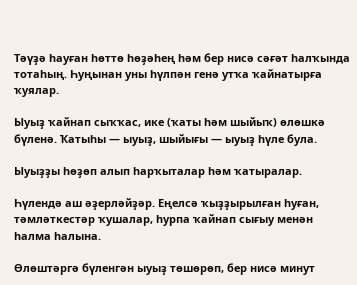Тәүҙә һауған һөттө һөҙәһең һәм бер нисә сәғәт һалҡында тотаһың. Һуңынан уны һүлпән генә утҡа ҡайнатырға ҡуялар.

Ыуыҙ ҡайнап сыҡҡас, ике (ҡаты һәм шыйыҡ) өлөшкә бүленә. Ҡатыһы — ыуыҙ, шыйығы — ыуыҙ һүле була.

Ыуыҙҙы һөҙөп алып һарҡыталар һәм ҡатыралар.

Һүлендә аш әҙерләйҙәр. Еңелсә ҡыҙҙырылған һуған, тәмләткестәр ҡушалар, һурпа ҡайнап сығыу менән һалма һалына.

Өлөштәргә бүленгән ыуыҙ төшөрөп, бер нисә минут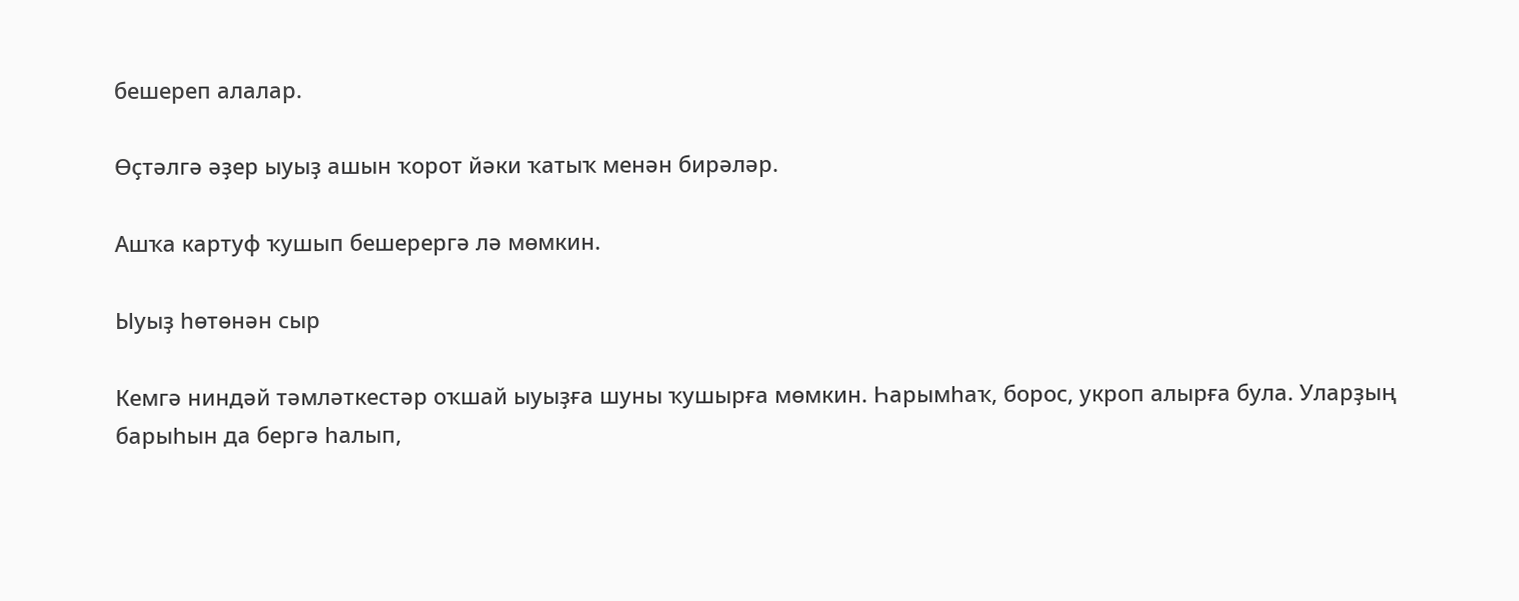бешереп алалар.

Өҫтәлгә әҙер ыуыҙ ашын ҡорот йәки ҡатыҡ менән бирәләр.

Ашҡа картуф ҡушып бешерергә лә мөмкин.

Ыуыҙ һөтөнән сыр

Кемгә ниндәй тәмләткестәр оҡшай ыуыҙға шуны ҡушырға мөмкин. Һарымһаҡ, борос, укроп алырға була. Уларҙың барыһын да бергә һалып,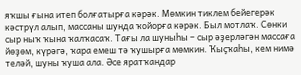яҡшы ғына итеп болғатырға кәрәк. Мөмкин тиклем бейегерәк кәстрүл алып, массаны шунда ҡойорға кәрәк. Был мотлаҡ. Сөнки сыр ныҡ ҡына ҡалҡасаҡ. Тағы ла шуныһы – сыр әҙерләгән массаға йөҙөм, күрәгә, ҡара емеш тә ҡушырға мөмкин. Ҡыҫҡаһы, кем нимә теләй, шуны ҡуша ала. Әсе яратҡандар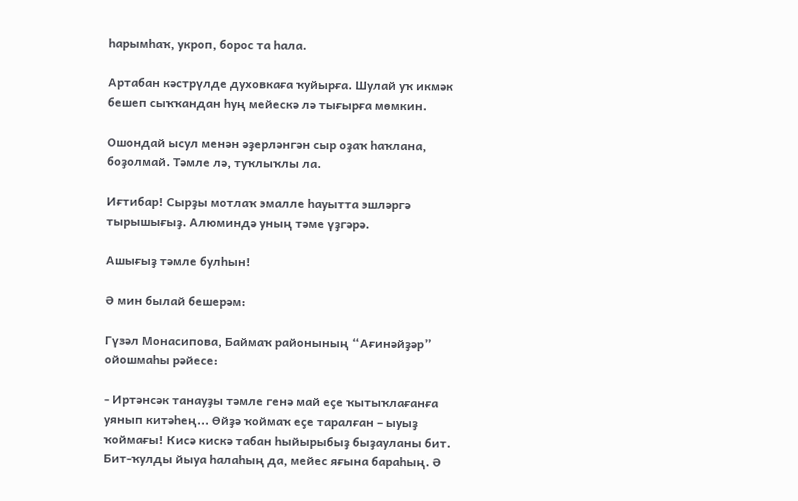һарымһаҡ, укроп, борос та һала.

Артабан кәстрүлде духовкаға ҡуйырға. Шулай уҡ икмәк бешеп сыҡҡандан һуң мейескә лә тығырға мөмкин.

Ошондай ысул менән әҙерләнгән сыр оҙаҡ һаҡлана, боҙолмай. Тәмле лә, туҡлыҡлы ла.

Иғтибар! Сырҙы мотлаҡ эмалле һауытта эшләргә тырышығыҙ. Алюминдә уның тәме үҙгәрә.

Ашығыҙ тәмле булһын!

Ә мин былай бешерәм:

Гүзәл Монасипова, Баймаҡ районының “Ағинәйҙәр” ойошмаһы рәйесе:

- Иртәнсәк танауҙы тәмле генә май еҫе ҡытыҡлағанға уянып китәһең... Өйҙә ҡоймаҡ еҫе таралған – ыуыҙ ҡоймағы! Кисә кискә табан һыйырыбыҙ быҙауланы бит. Бит-ҡулды йыуа һалаһың да, мейес яғына бараһың. Ә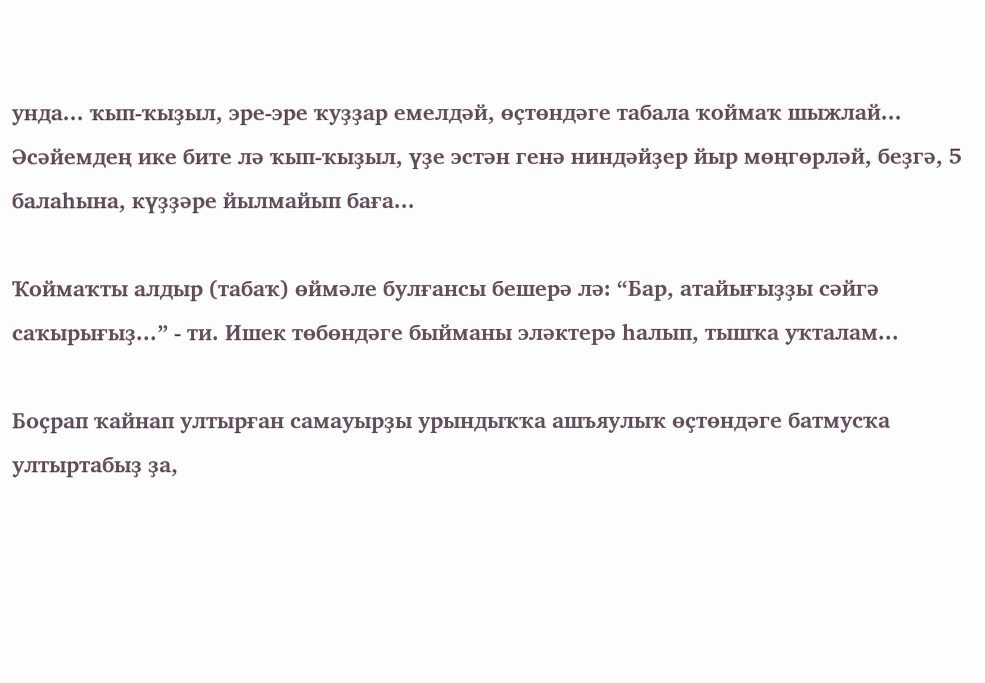унда... ҡып-ҡыҙыл, эре-эре ҡуҙҙар емелдәй, өҫтөндәге табала ҡоймаҡ шыжлай... Әсәйемдең ике бите лә ҡып-ҡыҙыл, үҙе эстән генә ниндәйҙер йыр мөңгөрләй, беҙгә, 5 балаһына, күҙҙәре йылмайып баға...

Ҡоймаҡты алдыр (табаҡ) өймәле булғансы бешерә лә: “Бар, атайығыҙҙы сәйгә саҡырығыҙ...” - ти. Ишек төбөндәге быйманы эләктерә һалып, тышҡа уҡталам...

Боҫрап ҡайнап ултырған самауырҙы урындыҡҡа ашъяулыҡ өҫтөндәге батмусҡа ултыртабыҙ ҙа,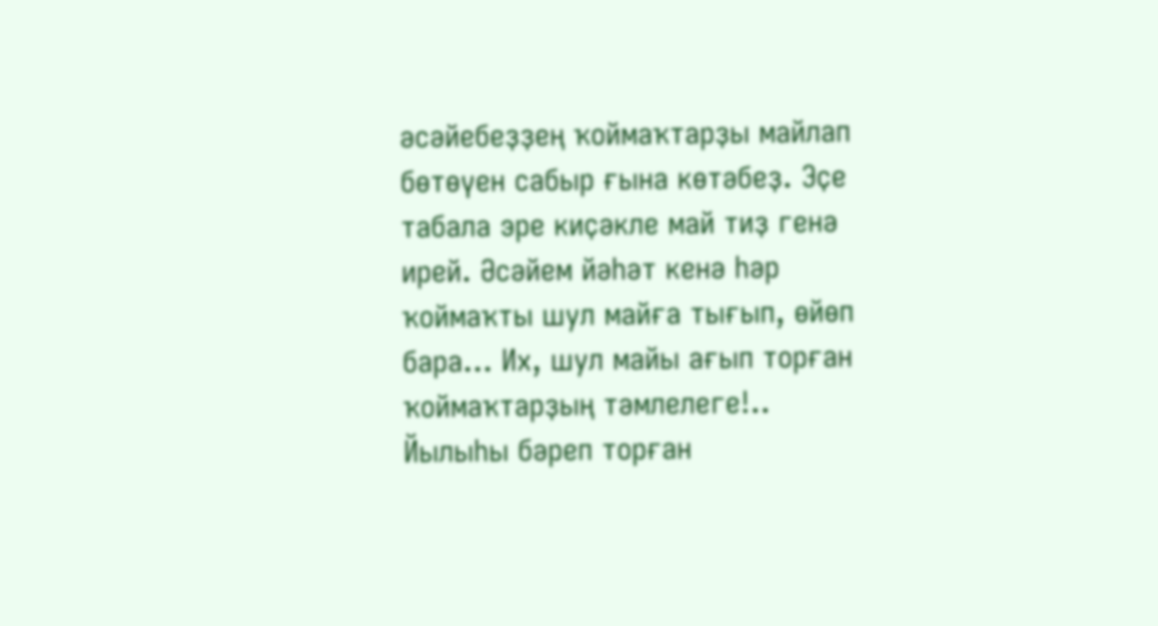әсәйебеҙҙең ҡоймаҡтарҙы майлап бөтөүен сабыр ғына көтәбеҙ. Эҫе табала эре киҫәкле май тиҙ генә ирей. Әсәйем йәһәт кенә һәр ҡоймаҡты шул майға тығып, өйөп бара... Их, шул майы ағып торған ҡоймаҡтарҙың тәмлелеге!.. Йылыһы бәреп торған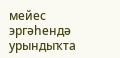мейес эргәһендә урындыҡта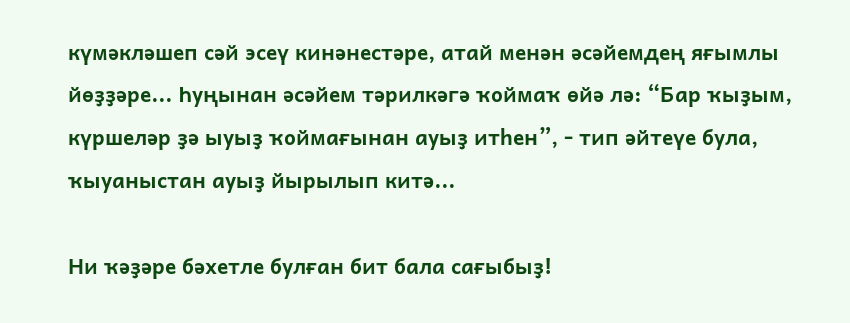күмәкләшеп сәй эсеү кинәнестәре, атай менән әсәйемдең яғымлы йөҙҙәре... Һуңынан әсәйем тәрилкәгә ҡоймаҡ өйә лә: “Бар ҡыҙым, күршеләр ҙә ыуыҙ ҡоймағынан ауыҙ итһен”, - тип әйтеүе була, ҡыуаныстан ауыҙ йырылып китә...

Ни ҡәҙәре бәхетле булған бит бала сағыбыҙ!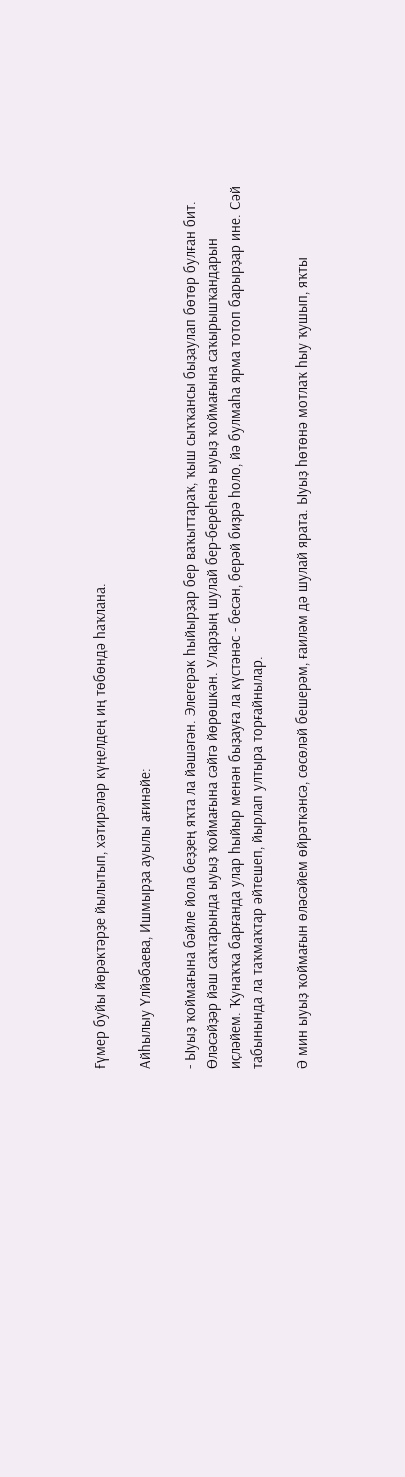Ғүмер буйы йөрәктәрҙе йылытып, хәтирәләр күңелдең иң төбөндә һаҡлана.

Айһылыу Үлйәбаева, Ишмырҙа ауылы ағинәйе:

- Ыуыҙ ҡоймағына бәйле йола беҙҙең яҡта ла йәшәгән. Элегерәк һыйырҙар бер ваҡыттараҡ, ҡыш сыҡҡансы быҙаулап бөтөр булған бит. Өләсәйҙәр йәш саҡтарында ыуыҙ ҡоймағына сәйгә йөрөшкән. Уларҙың шулай бер-береһенә ыуыҙ ҡоймағына саҡырышҡандарын иҫләйем. Ҡунаҡҡа барғанда улар һыйыр менән быҙауға ла күстәнәс - бесән, берәй биҙрә һоло, йә булмаһа ярма тотоп барырҙар ине. Сәй табынында ла таҡмаҡтар әйтешеп, йырлап ултыра торғайнылар.

Ә мин ыуыҙ ҡоймағын өләсәйем өйрәткәнсә, сөсөләй бешерәм, ғаиләм дә шулай ярата. Ыуыҙ һөтөнә мотлаҡ һыу ҡушып, яҡты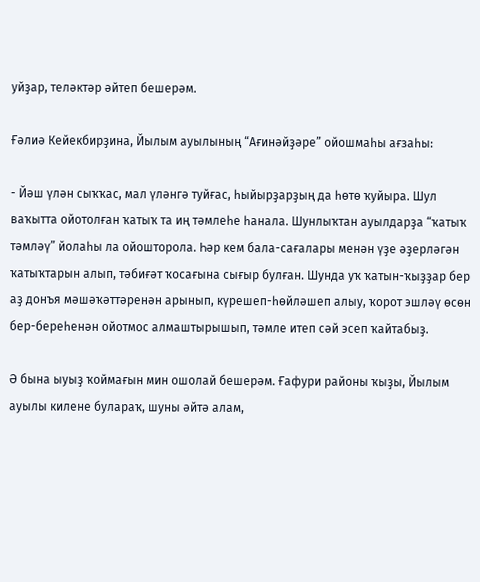уйҙар, теләктәр әйтеп бешерәм.

Ғәлиә Кейекбирҙина, Йылым ауылының “Ағинәйҙәре” ойошмаһы ағзаһы:

- Йәш үлән сыҡҡас, мал үләнгә туйғас, һыйырҙарҙың да һөтө ҡуйыра. Шул ваҡытта ойотолған ҡатыҡ та иң тәмлеһе һанала. Шунлыҡтан ауылдарҙа “ҡатыҡ тәмләү” йолаһы ла ойошторола. Һәр кем бала-сағалары менән үҙе әҙерләгән ҡатыҡтарын алып, тәбиғәт ҡосағына сығыр булған. Шунда уҡ ҡатын-ҡыҙҙар бер аҙ донъя мәшәҡәттәренән арынып, күрешеп-һөйләшеп алыу, ҡорот эшләү өсөн бер-береһенән ойотмос алмаштырышып, тәмле итеп сәй эсеп ҡайтабыҙ.

Ә бына ыуыҙ ҡоймағын мин ошолай бешерәм. Ғафури районы ҡыҙы, Йылым ауылы килене булараҡ, шуны әйтә алам,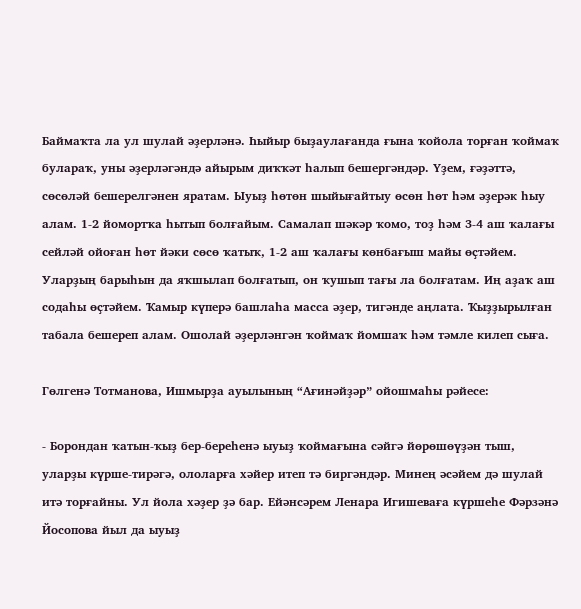Баймаҡта ла ул шулай әҙерләнә. Һыйыр быҙаулағанда ғына ҡойола торған ҡоймаҡ булараҡ, уны әҙерләгәндә айырым диҡҡәт һалып бешергәндәр. Үҙем, ғәҙәттә, сөсөләй бешерелгәнен яратам. Ыуыҙ һөтөн шыйығайтыу өсөн һөт һәм әҙерәк һыу алам. 1-2 йомортҡа һытып болғайым. Самалап шәкәр ҡомо, тоҙ һәм 3-4 аш ҡалағы сейләй ойоған һөт йәки сөсө ҡатыҡ, 1-2 аш ҡалағы көнбағыш майы өҫтәйем. Уларҙың барыһын да яҡшылап болғатып, он ҡушып тағы ла болғатам. Иң аҙаҡ аш содаһы өҫтәйем. Ҡамыр күперә башлаһа масса әҙер, тигәнде аңлата. Ҡыҙҙырылған табала бешереп алам. Ошолай әҙерләнгән ҡоймаҡ йомшаҡ һәм тәмле килеп сыға.

Гөлгенә Тотманова, Ишмырҙа ауылының “Ағинәйҙәр” ойошмаһы рәйесе:

- Борондан ҡатын-ҡыҙ бер-береһенә ыуыҙ ҡоймағына сәйгә йөрөшөүҙән тыш, уларҙы күрше-тирәгә, ололарға хәйер итеп тә биргәндәр. Минең әсәйем дә шулай итә торғайны. Ул йола хәҙер ҙә бар. Ейәнсәрем Ленара Игишеваға күршеһе Фәрзәнә Йосопова йыл да ыуыҙ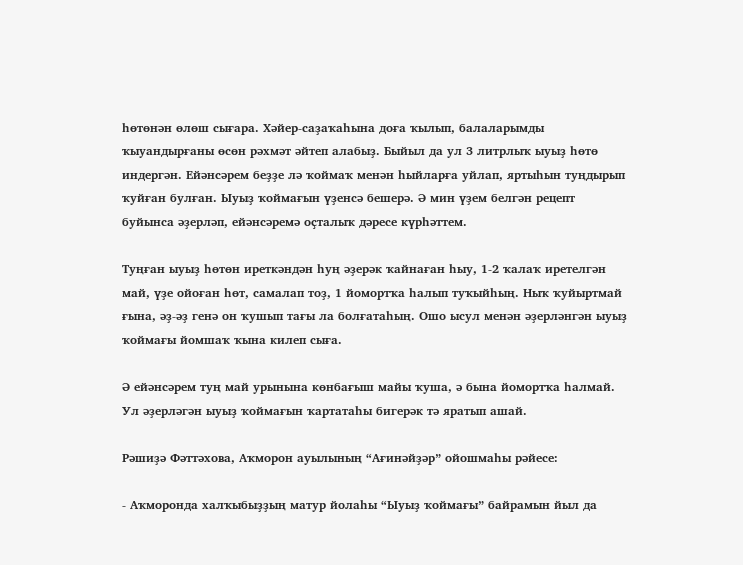һөтөнән өлөш сығара. Хәйер-саҙаҡаһына доға ҡылып, балаларымды ҡыуандырғаны өсөн рәхмәт әйтеп алабыҙ. Быйыл да ул 3 литрлыҡ ыуыҙ һөтө индергән. Ейәнсәрем беҙҙе лә ҡоймаҡ менән һыйларға уйлап, яртыһын туңдырып ҡуйған булған. Ыуыҙ ҡоймағын үҙенсә бешерә. Ә мин үҙем белгән рецепт буйынса әҙерләп, ейәнсәремә оҫталыҡ дәресе күрһәттем.

Туңған ыуыҙ һөтөн иреткәндән һуң әҙерәк ҡайнаған һыу, 1-2 ҡалаҡ иретелгән май, үҙе ойоған һөт, самалап тоҙ, 1 йомортҡа һалып туҡыйһың. Ныҡ ҡуйыртмай ғына, әҙ-әҙ генә он ҡушып тағы ла болғатаһың. Ошо ысул менән әҙерләнгән ыуыҙ ҡоймағы йомшаҡ ҡына килеп сыға.

Ә ейәнсәрем туң май урынына көнбағыш майы ҡуша, ә бына йомортҡа һалмай. Ул әҙерләгән ыуыҙ ҡоймағын ҡартатаһы бигерәк тә яратып ашай.

Рәшиҙә Фәттәхова, Аҡморон ауылының “Ағинәйҙәр” ойошмаһы рәйесе:

- Аҡморонда халҡыбыҙҙың матур йолаһы “Ыуыҙ ҡоймағы” байрамын йыл да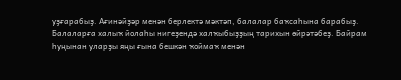уҙғарабыҙ. Ағинәйҙәр менән берлектә мәктәп, балалар баҡсаһына барабыҙ. Балаларға халыҡ йолаһы нигеҙендә халҡыбыҙҙың тарихын өйрәтәбеҙ. Байрам һуңынан уларҙы яңы ғына бешкән ҡоймаҡ менән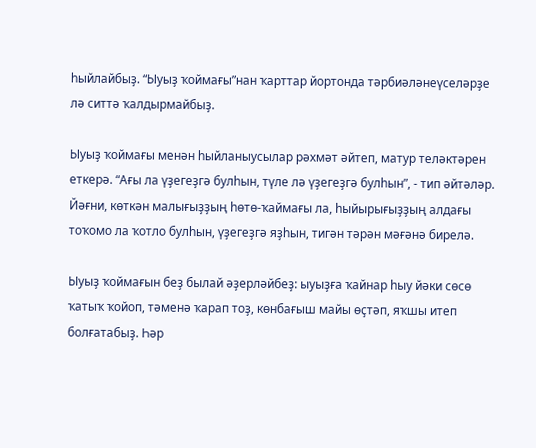һыйлайбыҙ. “Ыуыҙ ҡоймағы”нан ҡарттар йортонда тәрбиәләнеүселәрҙе лә ситтә ҡалдырмайбыҙ.

Ыуыҙ ҡоймағы менән һыйланыусылар рәхмәт әйтеп, матур теләктәрен еткерә. “Ағы ла үҙегеҙгә булһын, түле лә үҙегеҙгә булһын”, - тип әйтәләр. Йәғни, көткән малығыҙҙың һөтө-ҡаймағы ла, һыйырығыҙҙың алдағы тоҡомо ла ҡотло булһын, үҙегеҙгә яҙһын, тигән тәрән мәғәнә бирелә.

Ыуыҙ ҡоймағын беҙ былай әҙерләйбеҙ: ыуыҙға ҡайнар һыу йәки сөсө ҡатыҡ ҡойоп, тәменә ҡарап тоҙ, көнбағыш майы өҫтәп, яҡшы итеп болғатабыҙ. Һәр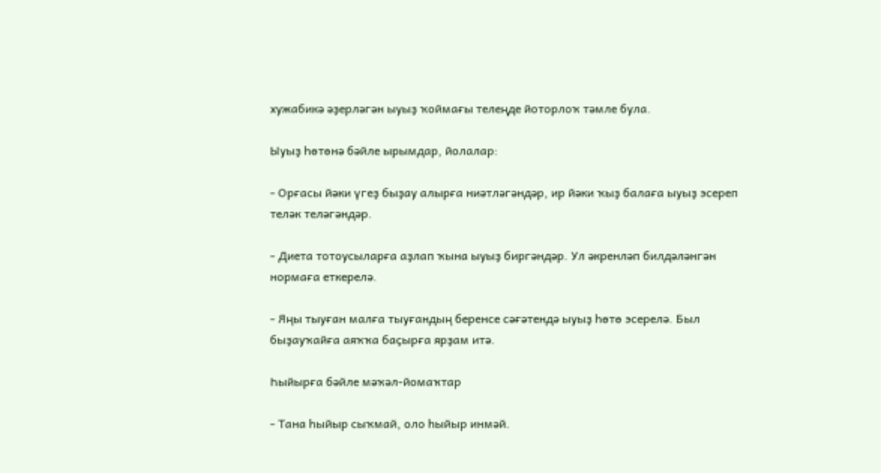хужабикә әҙерләгән ыуыҙ ҡоймағы телеңде йоторлоҡ тәмле була.

Ыуыҙ һөтөнә бәйле ырымдар, йолалар:

- Орғасы йәки үгеҙ быҙау алырға ниәтләгәндәр, ир йәки ҡыҙ балаға ыуыҙ эсереп теләк теләгәндәр.

- Диета тотоусыларға аҙлап ҡына ыуыҙ биргәндәр. Ул әкренләп билдәләнгән нормаға еткерелә.

- Яңы тыуған малға тыуғандың беренсе сәғәтендә ыуыҙ һөтө эсерелә. Был быҙауҡайға аяҡҡа баҫырға ярҙам итә.

Һыйырға бәйле мәҡәл-йомаҡтар

- Тана һыйыр сыҡмай, оло һыйыр инмәй.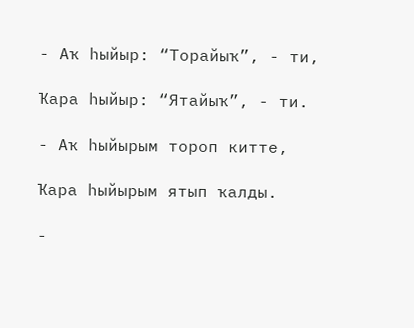- Аҡ һыйыр: “Торайыҡ”, - ти,

Ҡара һыйыр: “Ятайыҡ”, - ти.

- Аҡ һыйырым тороп китте,

Ҡара һыйырым ятып ҡалды.

-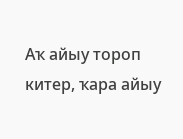Аҡ айыу тороп китер, ҡара айыу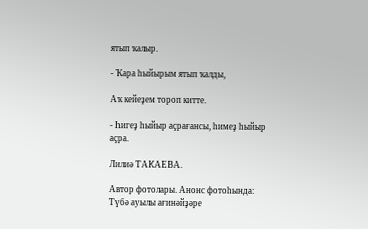ятып ҡалыр.

- Ҡара һыйырым ятып ҡалды,

Аҡ кейеҙем тороп китте.

- Һигеҙ һыйыр аҫрағансы, һимеҙ һыйыр аҫра.

Лилиә ТАКАЕВА.

Автор фотолары. Анонс фотоһында: Түбә ауылы ағинәйҙәре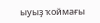ыуыҙ ҡоймағы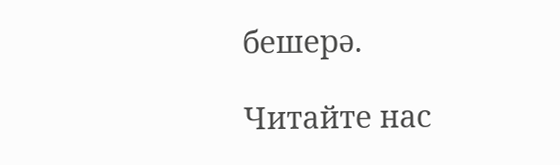бешерә.

Читайте нас